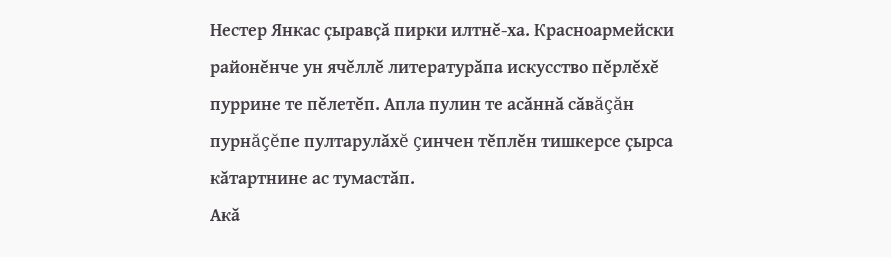Нестер Янкас çыравçă пирки илтнĕ-ха. Красноармейски районĕнче ун ячĕллĕ литературăпа искусство пĕрлĕхĕ пуррине те пĕлетĕп. Апла пулин те асăннă сăвăçăн пурнăçĕпе пултарулăхĕ çинчен тĕплĕн тишкерсе çырса кăтартнине ас тумастăп.
Акă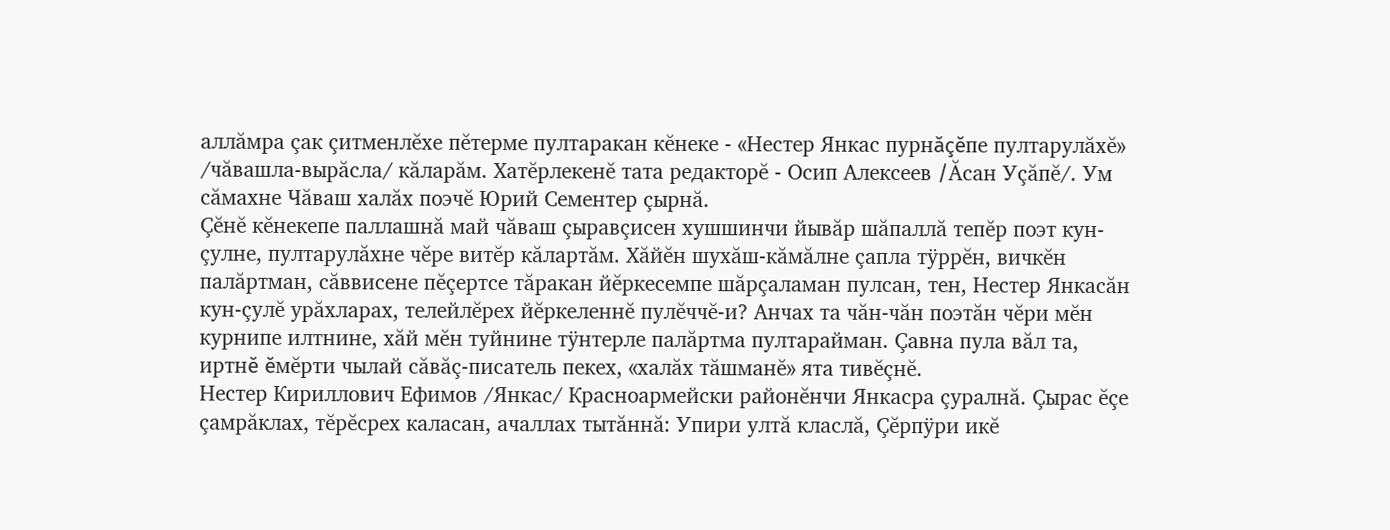аллăмра çак çитменлĕхе пĕтерме пултаракан кĕнеке - «Нестер Янкас пурнăçĕпе пултарулăхĕ» /чăвашла-вырăсла/ кăларăм. Хатĕрлекенĕ тата редакторĕ - Осип Алексеев /Ăсан Уçăпĕ/. Ум сăмахне Чăваш халăх поэчĕ Юрий Сементер çырнă.
Çĕнĕ кĕнекепе паллашнă май чăваш çыравçисен хушшинчи йывăр шăпаллă тепĕр поэт кун-çулне, пултарулăхне чĕре витĕр кăлартăм. Хăйĕн шухăш-кăмăлне çапла тÿррĕн, вичкĕн палăртман, сăввисене пĕçертсе тăракан йĕркесемпе шăрçаламан пулсан, тен, Нестер Янкасăн кун-çулĕ урăхларах, телейлĕрех йĕркеленнĕ пулĕччĕ-и? Анчах та чăн-чăн поэтăн чĕри мĕн курнипе илтнине, хăй мĕн туйнине тÿнтерле палăртма пултарайман. Çавна пула вăл та, иртнĕ ĕмĕрти чылай сăвăç-писатель пекех, «халăх тăшманĕ» ята тивĕçнĕ.
Нестер Кириллович Ефимов /Янкас/ Красноармейски районĕнчи Янкасра çуралнă. Çырас ĕçе çамрăклах, тĕрĕсрех каласан, ачаллах тытăннă: Упири ултă класлă, Çĕрпÿри икĕ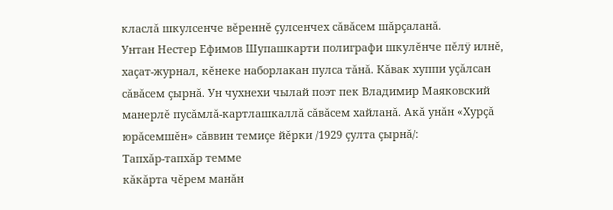класлă шкулсенче вĕреннĕ çулсенчех сăвăсем шăрçаланă.
Унтан Нестер Ефимов Шупашкарти полиграфи шкулĕнче пĕлÿ илнĕ, хаçат-журнал, кĕнеке наборлакан пулса тăнă. Кăвак хуппи уçăлсан сăвăсем çырнă. Ун чухнехи чылай поэт пек Владимир Маяковский манерлĕ пусăмлă-картлашкаллă сăвăсем хайланă. Акă унăн «Хурçă юрăсемшĕн» сăввин темиçе йĕрки /1929 çулта çырнă/:
Тапхăр-тапхăр темме
кăкăрта чĕрем манăн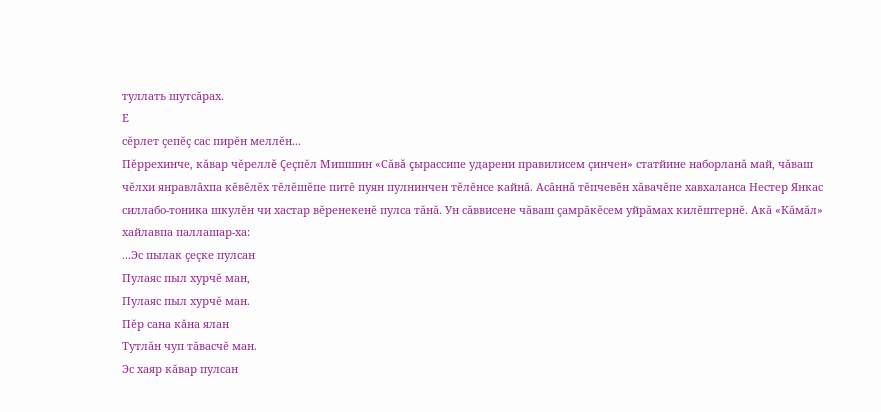туллать шутсăрах.
Е
сĕрлет çепĕç сас пирĕн меллĕн...
Пĕррехинче, кăвар чĕреллĕ Çеçпĕл Мишшин «Сăвă çырассипе ударени правилисем çинчен» статйине наборланă май, чăваш чĕлхи янравлăхпа кĕвĕлĕх тĕлĕшĕпе питĕ пуян пулнинчен тĕлĕнсе кайнă. Асăннă тĕпчевĕн хăвачĕпе хавхаланса Нестер Янкас силлабо-тоника шкулĕн чи хастар вĕренекенĕ пулса тăнă. Ун сăввисене чăваш çамрăкĕсем уйрăмах килĕштернĕ. Акă «Кăмăл» хайлавпа паллашар-ха:
...Эс пылак çеçке пулсан
Пулаяс пыл хурчĕ ман,
Пулаяс пыл хурчĕ ман.
Пĕр сана кăна ялан
Тутлăн чуп тăвасчĕ ман.
Эс хаяр кăвар пулсан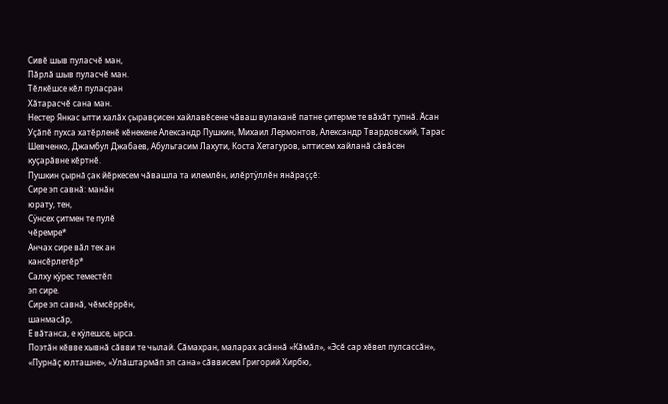Сивĕ шыв пуласчĕ ман,
Пăрлă шыв пуласчĕ ман.
Тĕлкĕшсе кĕл пуласран
Хăтарасчĕ сана ман.
Нестер Янкас ытти халăх çыравçисен хайлавĕсене чăваш вулаканĕ патне çитерме те вăхăт тупнă. Ăсан Уçăпĕ пухса хатĕрленĕ кĕнекене Александр Пушкин, Михаил Лермонтов, Александр Твардовский, Тарас Шевченко, Джамбул Джабаев, Абульгасим Лахути, Коста Хетагуров, ыттисем хайланă сăвăсен куçарăвне кĕртнĕ.
Пушкин çырнă çак йĕркесем чăвашла та илемлĕн, илĕртÿллĕн янăраççĕ:
Сире эп савнă: манăн
юрату, тен,
Сÿнсех çитмен те пулĕ
чĕремре*
Анчах сире вăл тек ан
кансĕрлетĕр*
Салху кÿрес теместĕп
эп сире.
Сире эп савнă, чĕмсĕррĕн,
шанмасăр,
Е вăтанса, е кÿлешсе, ырса.
Поэтăн кĕвве хывнă сăвви те чылай. Сăмахран, маларах асăннă «Кăмăл», «Эсĕ сар хĕвел пулсассăн», «Пурнăç юлташне», «Улăштармăп эп сана» сăввисем Григорий Хирбю,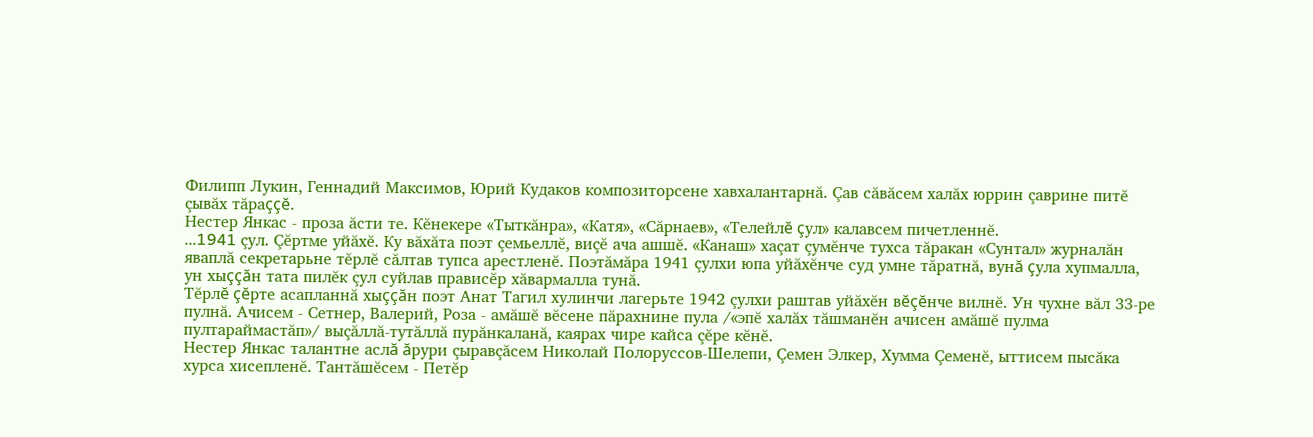Филипп Лукин, Геннадий Максимов, Юрий Кудаков композиторсене хавхалантарнă. Çав сăвăсем халăх юррин çаврине питĕ çывăх тăраççĕ.
Нестер Янкас - проза ăсти те. Кĕнекере «Тыткăнра», «Катя», «Сăрнаев», «Телейлĕ çул» калавсем пичетленнĕ.
...1941 çул. Çĕртме уйăхĕ. Ку вăхăта поэт çемьеллĕ, виçĕ ача ашшĕ. «Канаш» хаçат çумĕнче тухса тăракан «Сунтал» журналăн яваплă секретарьне тĕрлĕ сăлтав тупса арестленĕ. Поэтăмăра 1941 çулхи юпа уйăхĕнче суд умне тăратнă, вунă çула хупмалла, ун хыççăн тата пилĕк çул суйлав прависĕр хăвармалла тунă.
Тĕрлĕ çĕрте асапланнă хыççăн поэт Анат Тагил хулинчи лагерьте 1942 çулхи раштав уйăхĕн вĕçĕнче вилнĕ. Ун чухне вăл 33-ре пулнă. Ачисем - Сетнер, Валерий, Роза - амăшĕ вĕсене пăрахнине пула /«эпĕ халăх тăшманĕн ачисен амăшĕ пулма пултараймастăп»/ выçăллă-тутăллă пурăнкаланă, каярах чире кайса çĕре кĕнĕ.
Нестер Янкас талантне аслă ăрури çыравçăсем Николай Полоруссов-Шелепи, Çемен Элкер, Хумма Çеменĕ, ыттисем пысăка хурса хисепленĕ. Тантăшĕсем - Петĕр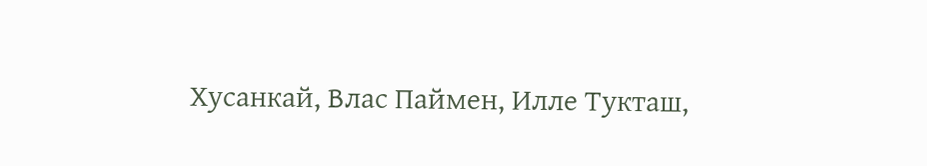Хусанкай, Влас Паймен, Илле Тукташ,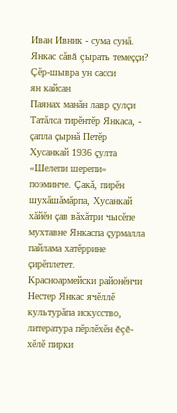Иван Ивник - сума сунă.
Янкас сăвă çырать темеççи?
Çĕр-шывра ун сасси
ян кайсан
Паянах манăн лавр çулçи
Татăлса тирĕнтĕр Янкаса, -
çапла çырнă Петĕр Хусанкай 1936 çулта «Шелепи шерепи» поэминче. Çакă, пирĕн шухăшăмăрпа, Хусанкай хăйĕн çав вăхăтри чысĕпе мухтавне Янкаспа çурмалла пайлама хатĕррине çирĕплетет.
Красноармейски районĕнчи Нестер Янкас ячĕллĕ культурăпа искусство, литература пĕрлĕхĕн ĕçĕ-хĕлĕ пирки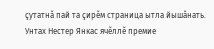çутатнă пай та çирĕм страница ытла йышăнать. Унтах Нестер Янкас ячĕллĕ премие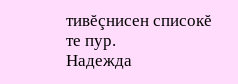тивĕçнисен списокĕ те пур.
Надежда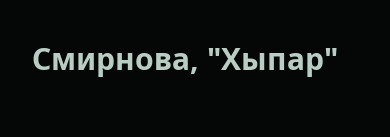Смирнова, "Хыпар"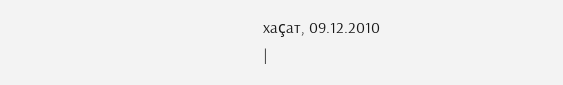хаçат, 09.12.2010
|